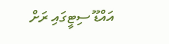އައްޑޫ ސިޓީގައި ރަށް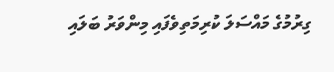ގިރުމުގެ މައްސަލަ ކުރިމަތިވެފައި މިންވަރު ބަލައި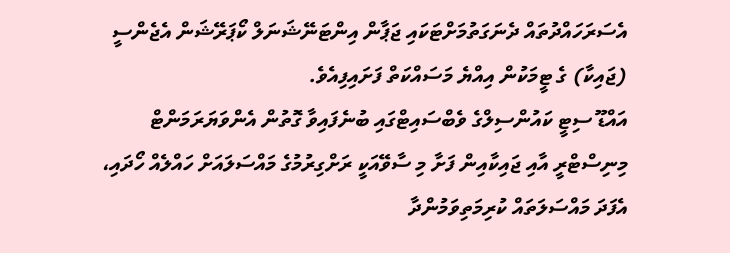އެސަރަހައްދުތައް ދެނަގަތުމަށްޓަކައި ޖަޕާން އިންޓަނޭޝަނަލް ކޯޕަރޭޝަން އެޖެންސީ (ޖައިކާ) ގެ ޓީމަކުން އިއްޔެ މަސައްކަތް ފަށައިފިއެވެ.
އައްޑޫ ސިޓީ ކައުންސިލްގެ ވެބްސައިޓްގައި ބުނެފައިވާ ގޮތުން އެންވަޔަރަމަންޓް މިނިސްޓްރީ އާއި ޖައިކާއިން ފަށާ މި ސާވޭއަކީ ރަށްގިރުމުގެ މައްސަލައަށް ހައްލެއް ހޯދައި، އެފަދަ މައްސަލަތައް ކުރިމަތިވަމުންދާ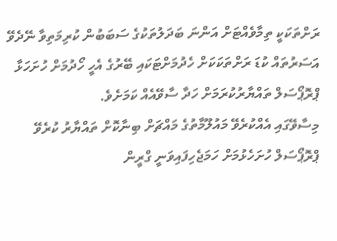ރަށްތަކަކީ ތިމާވެއްޓަށް އަންނަ ބަދަލުތަކުގެ ސަބަބުން ކުރިމަތިވާ ނޭދެވޭ އަސަރުތައް ކުޑަ ރަށްތަކަކަށް ހެދުމަށްޓަކައި ބޭރުގެ އެހީ ހޯދުމަށް ހުށަހަޅާ ޕްރޮޕޯސަލް ތައްޔާރުކުރަމަށް ހަދާ ސާވޭއެއް ކަމަށެވެ.
މިސާވޭގައި އެއްކުރެވޭ މައުލޫމާތުގެ މައްޗަށް ބިނާކޮށް ތައްޔާރު ކުރެވޭ ޕްރޮޕޯސަލް ހުށަހެޅުމަށް ހަމަޖެހިފައިވަނީ ގްރީން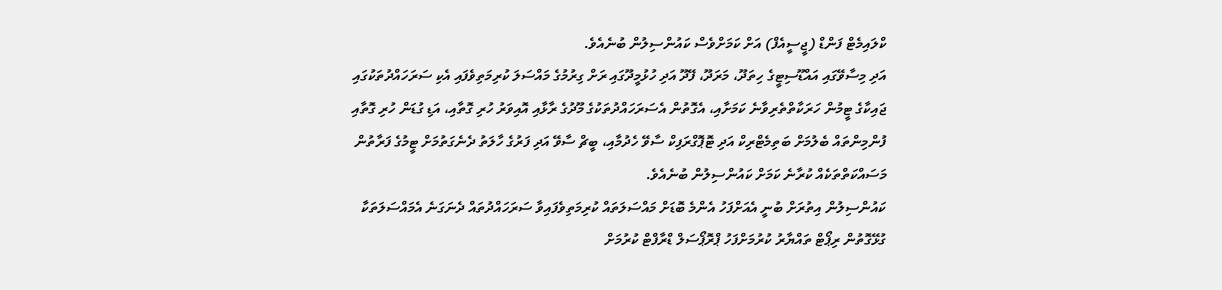ކްލައިމެޓް ފަންޑް (ޖީސީއެފް) އަށް ކަމަށްވެސް ކައުންސިލުން ބުނެއެވެ.
އަދި މިސާވޭގައި އައްޑޫސިޓީގެ ހިތަދޫ، މަރަދޫ، ފޭދޫ އަދި ހުޅުމީދޫގައި ރަށް ގިރުމުގެ މައްސަލަ ކުރިމަތިވެފައި އެކި ސަރަހައްދުތަކުގައި ޖައިކާގެ ޓީމުން ހަރަކާތްތެރިވާނެ ކަމަށާއި، އެގޮތުން އެސަރަހައްދުތަކުގެ މޫދުގެ ރާޅާއި އޮއިވަރު ހުރި ގޮތާއި، އަޑި ގުޑަން ހުރި ގޮތާއި ފުންމިންތައް ބެލުމަށް ބަތިމެޓްރިކް އަދި ޓޮޕޮގްރަފިކް ސާވޭ ހެދުމާއި، ބީޗް ސާވޭ އަދި ފަރުގެ ހާލަތު ދެނެގަތުމަށް ޓީމުގެ ފަރާތުން މަސައްކަތްތަކެއް ކުރާނެ ކަމަށް ކައުންސިލުން ބުނެއެވެ.
ކައުންސިލުން އިތުރަށް ބުނީ އެއަށްފަހު އެންމެ ބޮޑަށް މައްސަލަތައް ކުރިމަތިވެފައިވާ ސަރަހައްދުތައް ދެނަގަނެ އެމައްސަލަތަކާ ގުޅޭގޮތުން ރިޕޯޓް ތައްޔާރު ކުރުމަށްފަހު ޕްރޮޕޯސަލް ޑްރާފްޓް ކުރުމަށް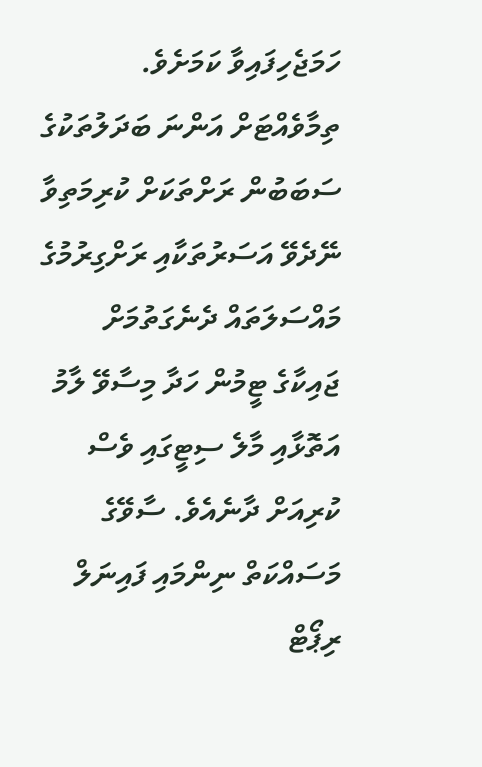ހަމަޖެހިފައިވާ ކަމަށެވެ.
ތިމާވެއްޓަށް އަންނަ ބަދަލުތަކުގެ ސަބަބުން ރަށްތަކަށް ކުރިމަތިވާ ނޭދެވޭ އަސަރުތަކާއި ރަށްގިރުމުގެ މައްސަލަތައް ދެނެގަތުމަށް ޖައިކާގެ ޓީމުން ހަދާ މިސާވޭ ލާމު އަތޮޅާއި މާލެ ސިޓީގައި ވެސް ކުރިއަށް ދާނެއެވެ. ސާވޭގެ މަސައްކަތް ނިންމައި ފައިނަލް ރިޕޯޓް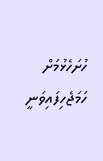ހުށަހެޅުމަށް ހަމަޖެހިފައިވަނީ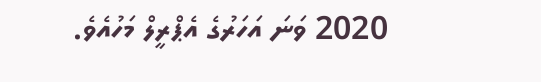2020 ވަނަ އަހަރުގެ އެޕްރީލް މަހުއެވެ.